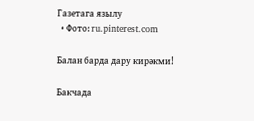Газетага язылу
  • Фото: ru.pinterest.com

Балан барда дару кирәкми!

Бакчада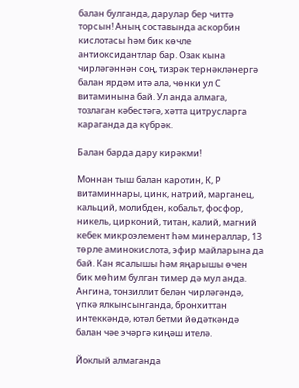балан булганда, дарулар бер читтә торсын! Аның составында аскорбин кислотасы һәм бик көчле антиоксидантлар бар. Озак кына чирләгәннән соң, тизрәк тернәкләнергә балан ярдәм итә ала, чөнки ул С витаминына бай. Ул анда алмага, тозлаган кәбестәгә, хәтта цитрусларга караганда да күбрәк.

Балан барда дару кирәкми!

Моннан тыш балан каротин, К, Р витаминнары, цинк, натрий, марганец, кальций, молибден, кобальт, фосфор, никель, цирконий, титан, калий, магний кебек микроэлемент һәм минераллар, 13 төрле аминокислота, эфир майларына да бай. Кан ясалышы һәм яңарышы өчен бик мөһим булган тимер дә мул анда. Ангина, тонзиллит белән чирләгәндә, үпкә ялкынсынганда, бронхиттан интеккәндә, ютәл бетми йөдәткәндә балан чәе эчәргә киңәш ителә.

Йоклый алмаганда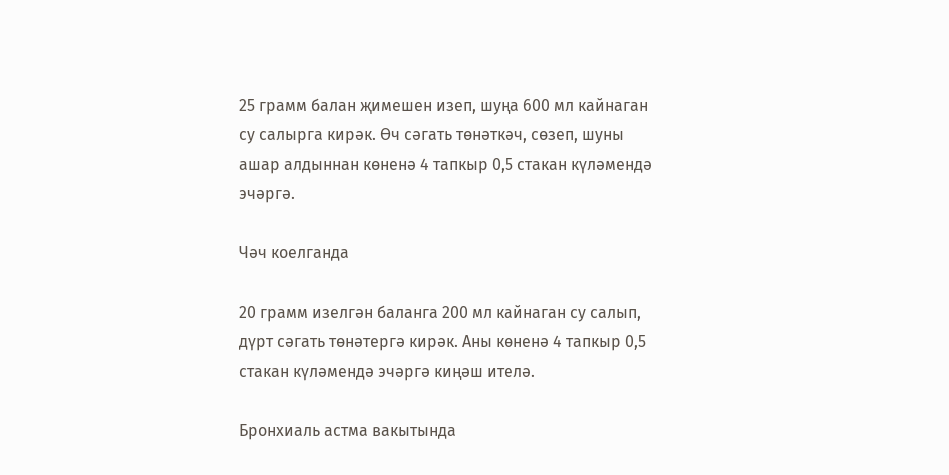25 грамм балан җимешен изеп, шуңа 600 мл кайнаган су салырга кирәк. Өч сәгать төнәткәч, сөзеп, шуны ашар алдыннан көненә 4 тапкыр 0,5 стакан күләмендә эчәргә.

Чәч коелганда

20 грамм изелгән баланга 200 мл кайнаган су салып, дүрт сәгать төнәтергә кирәк. Аны көненә 4 тапкыр 0,5 стакан күләмендә эчәргә киңәш ителә.

Бронхиаль астма вакытында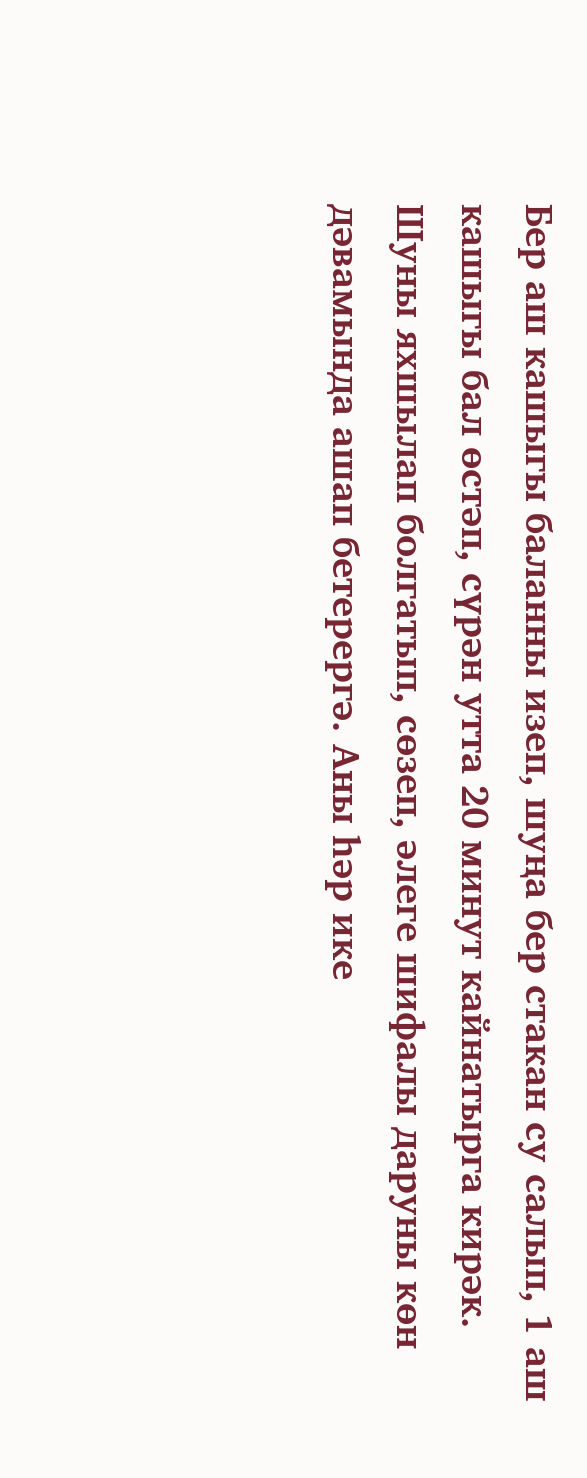Бер аш кашыгы баланны изеп, шуңа бер стакан су салып, 1 аш кашыгы бал өстәп, сүрән утта 20 минут кайнатырга кирәк. Шуны яхшылап болгатып, сөзеп, әлеге шифалы даруны көн дәвамында ашап бетерергә. Аны һәр ике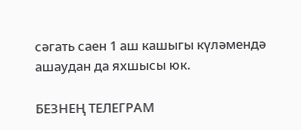сәгать саен 1 аш кашыгы күләмендә ашаудан да яхшысы юк.

БЕЗНЕҢ ТЕЛЕГРАМ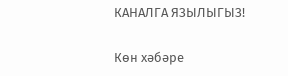КАНАЛГА ЯЗЫЛЫГЫЗ!

Көн хәбәре